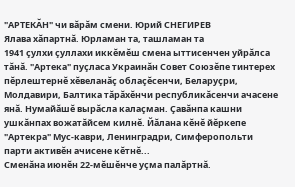"АРТЕКĂН" чи вăрăм смени. Юрий СНЕГИРЕВ
Ялава хăпартнă. Юрламан та, ташламан та
1941 çулхи çуллахи иккĕмĕш смена ыттисенчен уйрăлса тăнă. "Артека" пуçласа Украинăн Совет Союзĕпе тинтерех пĕрлештернĕ хĕвеланăç облаçĕсенчи, Беларуçри, Молдавири, Балтика тăрăхĕнчи республикăсенчи ачасене янă. Нумайăшĕ вырăсла калаçман. Çавăнпа кашни ушкăнпах вожатăйсем килнĕ. Йăлана кĕнĕ йĕркепе "Артекра" Мус-каври, Ленинградри, Симферопольти парти активĕн ачисене кĕтнĕ...
Сменăна июнĕн 22-мĕшĕнче уçма палăртнă.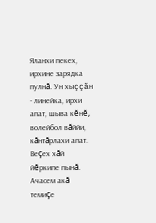Яланхи пекех, ирхине зарядка пулнă. Ун хыççăн - линейка, ирхи апат, шыва кĕнĕ, волейбол вăййи, кăнтăрлахи апат. Веçех хăй йĕркипе пынă. Ачасем акă темиçе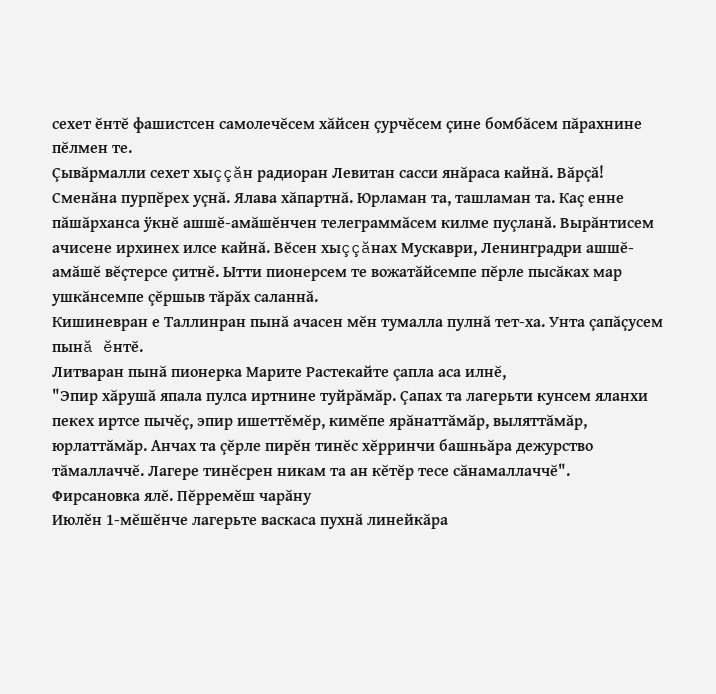сехет ĕнтĕ фашистсен самолечĕсем хăйсен çурчĕсем çине бомбăсем пăрахнине пĕлмен те.
Çывăрмалли сехет хыççăн радиоран Левитан сасси янăраса кайнă. Вăрçă!
Сменăна пурпĕрех уçнă. Ялава хăпартнă. Юрламан та, ташламан та. Каç енне пăшăрханса ÿкнĕ ашшĕ-амăшĕнчен телеграммăсем килме пуçланă. Вырăнтисем ачисене ирхинех илсе кайнă. Вĕсен хыççăнах Мускаври, Ленинградри ашшĕ-амăшĕ вĕçтерсе çитнĕ. Ытти пионерсем те вожатăйсемпе пĕрле пысăках мар ушкăнсемпе çĕршыв тăрăх саланнă.
Кишиневран е Таллинран пынă ачасен мĕн тумалла пулнă тет-ха. Унта çапăçусем пынă ĕнтĕ.
Литваран пынă пионерка Марите Растекайте çапла аса илнĕ,
"Эпир хăрушă япала пулса иртнине туйрăмăр. Çапах та лагерьти кунсем яланхи пекех иртсе пычĕç, эпир ишеттĕмĕр, кимĕпе ярăнаттăмăр, выляттăмăр, юрлаттăмăр. Анчах та çĕрле пирĕн тинĕс хĕрринчи башньăра дежурство тăмаллаччĕ. Лагере тинĕсрен никам та ан кĕтĕр тесе сăнамаллаччĕ".
Фирсановка ялĕ. Пĕрремĕш чарăну
Июлĕн 1-мĕшĕнче лагерьте васкаса пухнă линейкăра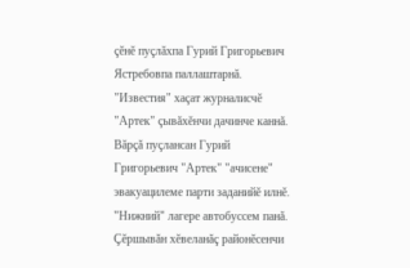çĕнĕ пуçлăхпа Гурий Григорьевич Ястребовпа паллаштарнă. "Известия" хаçат журналисчĕ "Артек" çывăхĕнчи дачинче каннă. Вăрçă пуçлансан Гурий Григорьевич "Артек" "ачисене" эвакуацилеме парти заданийĕ илнĕ.
"Нижний" лагере автобуссем панă. Çĕршывăн хĕвеланăç районĕсенчи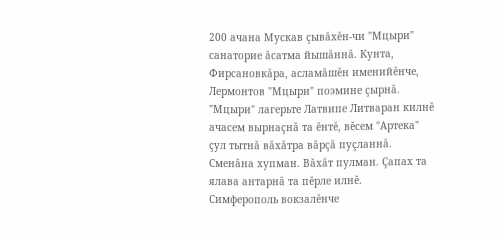200 ачана Мускав çывăхĕн-чи "Мцыри" санаторие ăсатма йышăннă. Кунта, Фирсановкăра, асламăшĕн именийĕнче, Лермонтов "Мцыри" поэмине çырнă. "Мцыри" лагерьте Латвипе Литваран килнĕ ачасем вырнаçнă та ĕнтĕ, вĕсем "Артека" çул тытнă вăхăтра вăрçă пуçланнă.
Сменăна хупман. Вăхăт пулман. Çапах та ялава антарнă та пĕрле илнĕ.
Симферополь вокзалĕнче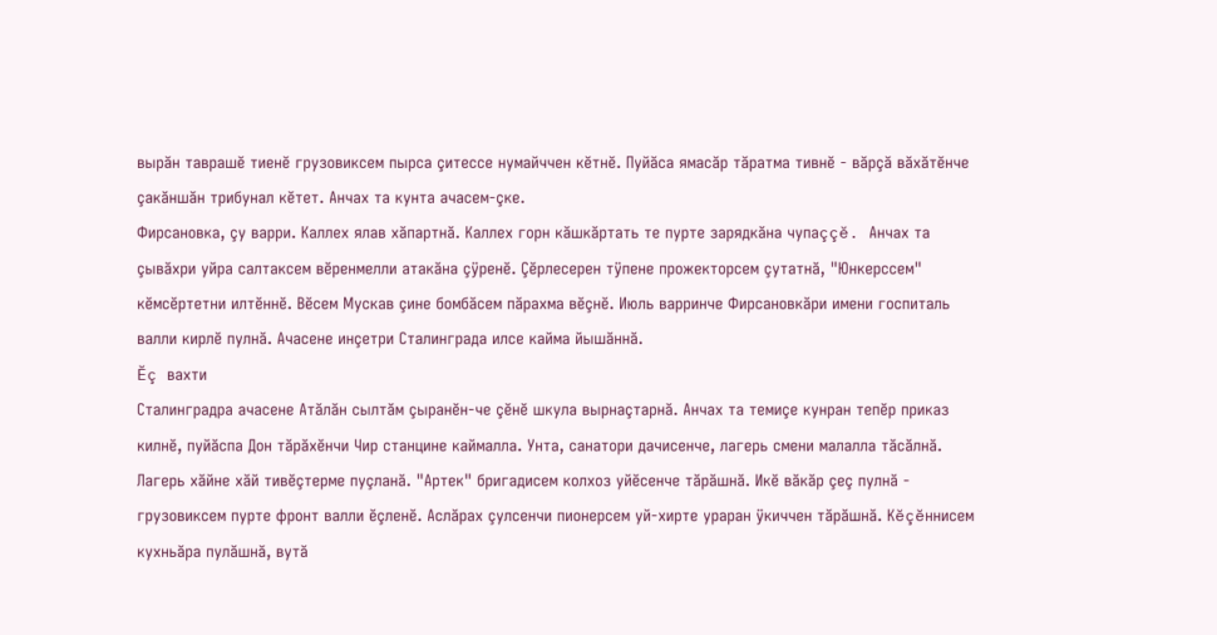вырăн таврашĕ тиенĕ грузовиксем пырса çитессе нумайччен кĕтнĕ. Пуйăса ямасăр тăратма тивнĕ - вăрçă вăхăтĕнче çакăншăн трибунал кĕтет. Анчах та кунта ачасем-çке.
Фирсановка, çу варри. Каллех ялав хăпартнă. Каллех горн кăшкăртать те пурте зарядкăна чупаççĕ. Анчах та çывăхри уйра салтаксем вĕренмелли атакăна çÿренĕ. Çĕрлесерен тÿпене прожекторсем çутатнă, "Юнкерссем" кĕмсĕртетни илтĕннĕ. Вĕсем Мускав çине бомбăсем пăрахма вĕçнĕ. Июль варринче Фирсановкăри имени госпиталь валли кирлĕ пулнă. Ачасене инçетри Сталинграда илсе кайма йышăннă.
Ĕç вахти
Сталинградра ачасене Атăлăн сылтăм çыранĕн-че çĕнĕ шкула вырнаçтарнă. Анчах та темиçе кунран тепĕр приказ килнĕ, пуйăспа Дон тăрăхĕнчи Чир станцине каймалла. Унта, санатори дачисенче, лагерь смени малалла тăсăлнă.
Лагерь хăйне хăй тивĕçтерме пуçланă. "Артек" бригадисем колхоз уйĕсенче тăрăшнă. Икĕ вăкăр çеç пулнă - грузовиксем пурте фронт валли ĕçленĕ. Аслăрах çулсенчи пионерсем уй-хирте ураран ÿкиччен тăрăшнă. Кĕçĕннисем кухньăра пулăшнă, вутă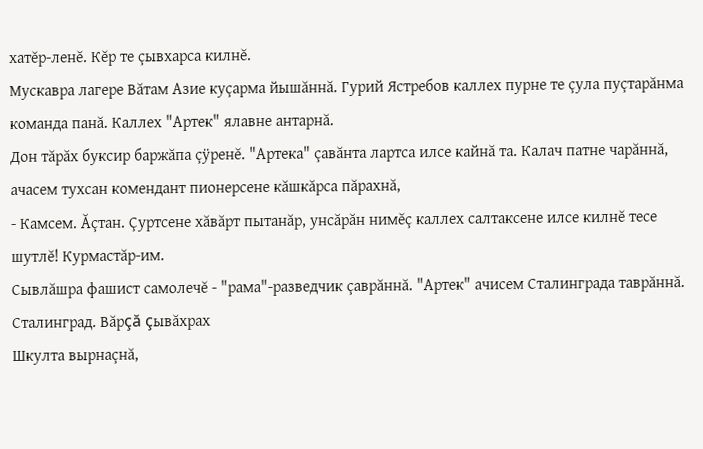хатĕр-ленĕ. Кĕр те çывхарса килнĕ.
Мускавра лагере Вăтам Азие куçарма йышăннă. Гурий Ястребов каллех пурне те çула пуçтарăнма команда панă. Каллех "Артек" ялавне антарнă.
Дон тăрăх буксир баржăпа çÿренĕ. "Артека" çавăнта лартса илсе кайнă та. Калач патне чарăннă, ачасем тухсан комендант пионерсене кăшкăрса пăрахнă,
- Камсем. Ăçтан. Çуртсене хăвăрт пытанăр, унсăрăн нимĕç каллех салтаксене илсе килнĕ тесе шутлĕ! Курмастăр-им.
Сывлăшра фашист самолечĕ - "рама"-разведчик çаврăннă. "Артек" ачисем Сталинграда таврăннă.
Сталинград. Вăрçă çывăхрах
Шкулта вырнаçнă,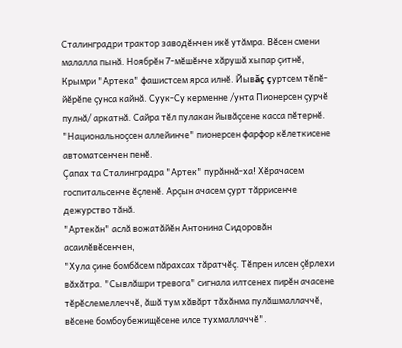Сталинградри трактор заводĕнчен икĕ утăмра. Вĕсен смени малалла пынă. Ноябрĕн 7-мĕшĕнче хăрушă хыпар çитнĕ, Крымри "Артека" фашистсем ярса илнĕ. Йывăç çуртсем тĕпĕ-йĕрĕпе çунса кайнă. Суук-Су керменне /унта Пионерсен çурчĕ пулнă/ аркатнă. Сайра тĕл пулакан йывăçсене касса пĕтернĕ. "Национальноçсен аллейинче" пионерсен фарфор кĕлеткисене автоматсенчен пенĕ.
Çапах та Сталинградра "Артек" пурăннă-ха! Хĕрачасем госпитальсенче ĕçленĕ. Арçын ачасем çурт тăррисенче дежурство тăнă.
"Артекăн" аслă вожатăйĕн Антонина Сидоровăн асаилĕвĕсенчен,
"Хула çине бомбăсем пăрахсах тăратчĕç. Тĕпрен илсен çĕрлехи вăхăтра. "Сывлăшри тревога" сигнала илтсенех пирĕн ачасене тĕрĕслемеллеччĕ, ăшă тум хăвăрт тăхăнма пулăшмаллаччĕ, вĕсене бомбоубежищĕсене илсе тухмаллаччĕ".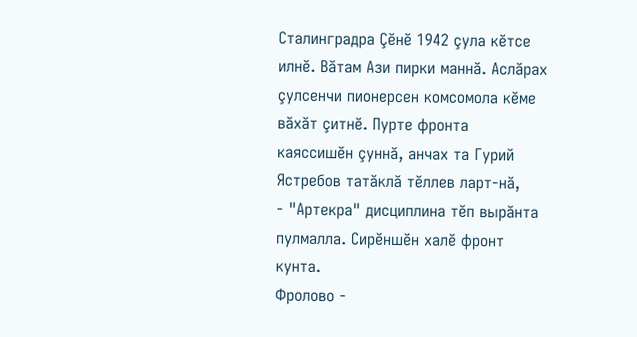Сталинградра Çĕнĕ 1942 çула кĕтсе илнĕ. Вăтам Ази пирки маннă. Аслăрах çулсенчи пионерсен комсомола кĕме вăхăт çитнĕ. Пурте фронта каяссишĕн çуннă, анчах та Гурий Ястребов татăклă тĕллев ларт-нă,
- "Артекра" дисциплина тĕп вырăнта пулмалла. Сирĕншĕн халĕ фронт кунта.
Фролово -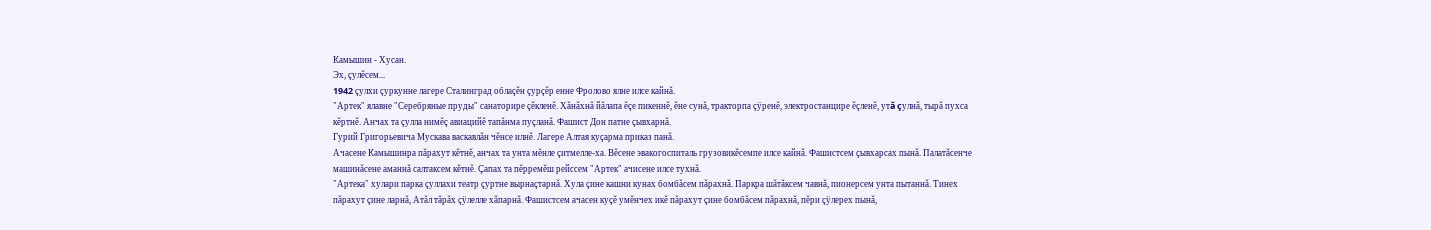Камышин - Хусан.
Эх, çулĕсем...
1942 çулхи çуркунне лагере Сталинград облаçĕн çурçĕр енне Фролово ялне илсе кайнă.
"Артек" ялавне "Серебряные пруды" санаторире çĕкленĕ. Хăнăхнă йăлапа ĕçе пикеннĕ, ĕне сунă, тракторпа çÿренĕ, электростанцире ĕçленĕ, утă çулнă, тырă пухса кĕртнĕ. Анчах та çулла нимĕç авиацийĕ тапăнма пуçланă. Фашист Дон патне çывхарнă.
Гурий Григорьевича Мускава васкавлăн чĕнсе илнĕ. Лагере Алтая куçарма приказ панă.
Ачасене Камышинра пăрахут кĕтнĕ, анчах та унта мĕнле çитмелле-ха. Вĕсене эвакогоспиталь грузовикĕсемпе илсе кайнă. Фашистсем çывхарсах пынă. Палатăсенче машинăсене аманнă салтаксем кĕтнĕ. Çапах та пĕрремĕш рейссем "Артек" ачисене илсе тухнă.
"Артека" хулари парка çуллахи театр çуртне вырнаçтарнă. Хула çине кашни кунах бомбăсем пăрахнă. Паркра шăтăксем чавнă, пионерсем унта пытаннă. Тинех пăрахут çине ларнă, Атăл тăрăх çÿлелле хăпарнă. Фашистсем ачасен куçĕ умĕнчех икĕ пăрахут çине бомбăсем пăрахнă, пĕри çÿлерех пынă,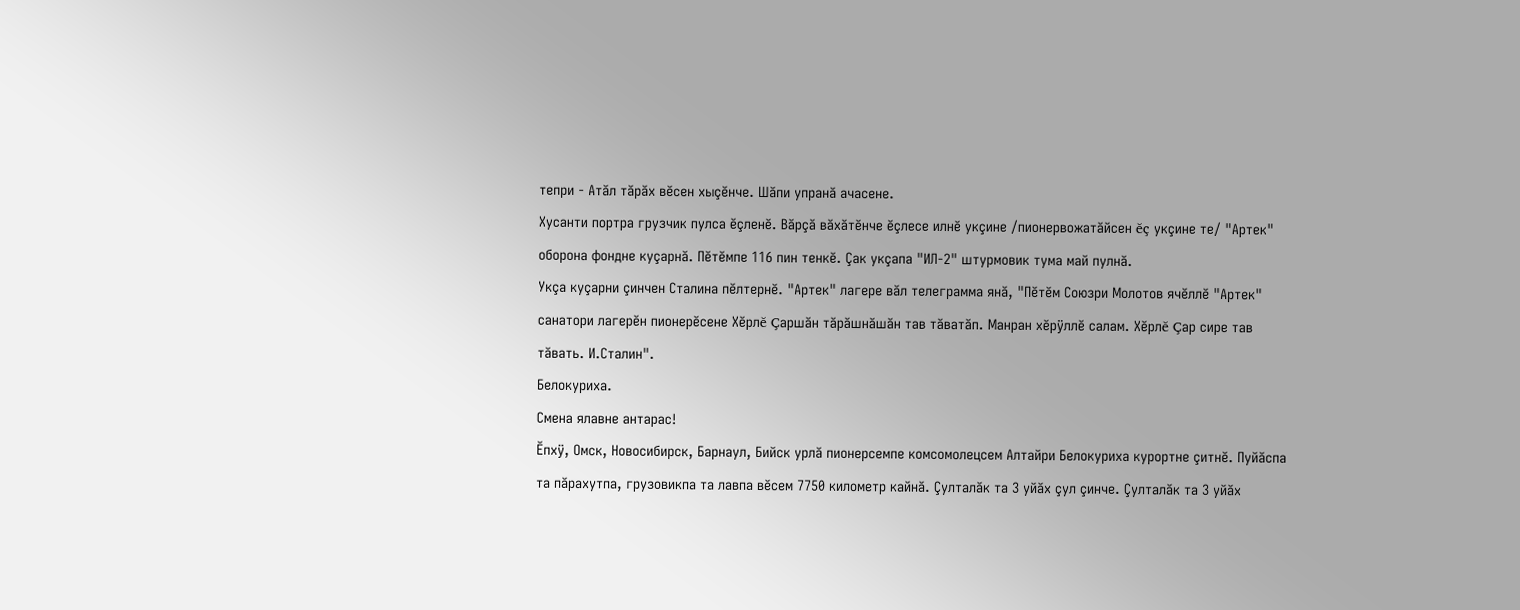тепри - Атăл тăрăх вĕсен хыçĕнче. Шăпи упранă ачасене.
Хусанти портра грузчик пулса ĕçленĕ. Вăрçă вăхăтĕнче ĕçлесе илнĕ укçине /пионервожатăйсен ĕç укçине те/ "Артек" оборона фондне куçарнă. Пĕтĕмпе 116 пин тенкĕ. Çак укçапа "ИЛ-2" штурмовик тума май пулнă.
Укçа куçарни çинчен Сталина пĕлтернĕ. "Артек" лагере вăл телеграмма янă, "Пĕтĕм Союзри Молотов ячĕллĕ "Артек" санатори лагерĕн пионерĕсене Хĕрлĕ Çаршăн тăрăшнăшăн тав тăватăп. Манран хĕрÿллĕ салам. Хĕрлĕ Çар сире тав тăвать. И.Сталин".
Белокуриха.
Смена ялавне антарас!
Ĕпхÿ, Омск, Новосибирск, Барнаул, Бийск урлă пионерсемпе комсомолецсем Алтайри Белокуриха курортне çитнĕ. Пуйăспа та пăрахутпа, грузовикпа та лавпа вĕсем 7750 километр кайнă. Çулталăк та 3 уйăх çул çинче. Çулталăк та 3 уйăх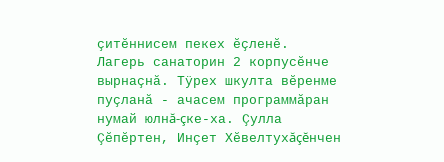çитĕннисем пекех ĕçленĕ.
Лагерь санаторин 2 корпусĕнче вырнаçнă. Тÿрех шкулта вĕренме пуçланă - ачасем программăран нумай юлнă-çке-ха. Çулла Çĕпĕртен, Инçет Хĕвелтухăçĕнчен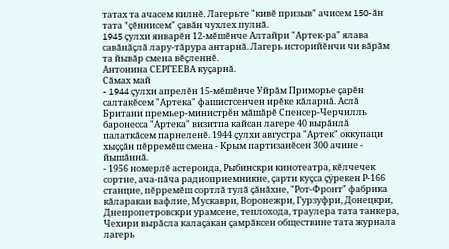татах та ачасем килнĕ. Лагерьте "кивĕ призыв" ачисем 150-ăн тата "çĕннисем" çавăн чухлех пулнă.
1945 çулхи январĕн 12-мĕшĕнче Алтайри "Артек-ра" ялава савăнăçлă лару-тăрура антарнă. Лагерь историйĕнчи чи вăрăм та йывăр смена вĕçленнĕ.
Антонина СЕРГЕЕВА куçарнă.
Сăмах май
- 1944 çулхи апрелĕн 15-мĕшĕнче Уйрăм Приморье çарĕн салтакĕсем "Артека" фашистсенчен ирĕке кăларнă. Аслă Британи премьер-министрĕн мăшăрĕ Спенсер-Черчилль баронесса "Артека" визитпа кайсан лагере 40 вырăнлă палаткăсем парнеленĕ. 1944 çулхи августра "Артек" оккупаци хыççăн пĕрремĕш смена - Крым партизанĕсен 300 ачине - йышăннă.
- 1956 номерлĕ астероида, Рыбинскри кинотеатра, кĕлчечек сортне, ача-пăча радиоприемникне, çарти куçса çÿрекен Р-166 станцие, пĕрремĕш сортлă тулă çăнăхне, "Рот-Фронт" фабрика кăларакан вафлие, Мускаври, Воронежри, Гурзуфри, Донецкри, Днепропетровскри урамсене, теплохода, траулера тата танкера, Чехири вырăсла калаçакан çамрăксен обществине тата журнала лагерь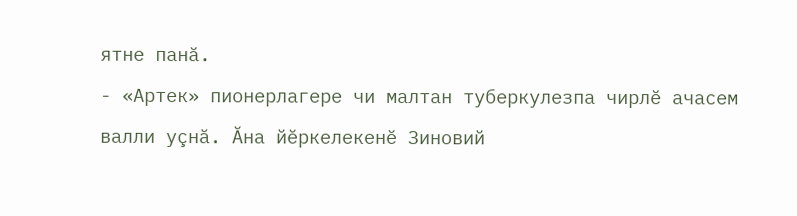ятне панă.
- «Артек» пионерлагере чи малтан туберкулезпа чирлĕ ачасем валли уçнă. Ăна йĕркелекенĕ Зиновий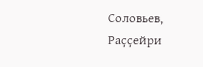Соловьев, Раççейри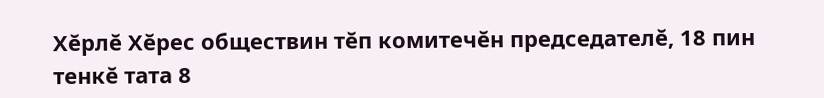Хĕрлĕ Хĕрес обществин тĕп комитечĕн председателĕ, 18 пин тенкĕ тата 8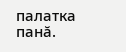палатка панă.